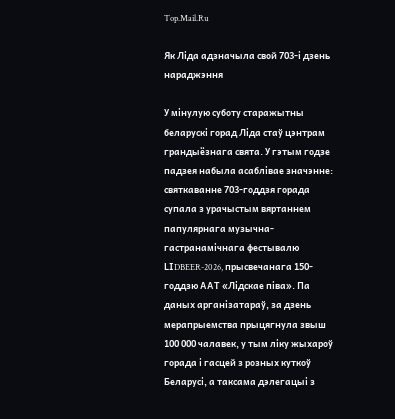Top.Mail.Ru

Як Ліда адзначыла свой 703-і дзень нараджэння

У мінулую суботу старажытны беларускі горад Ліда стаў цэнтрам грандыёзнага свята. У гэтым годзе падзея набыла асаблівае значэнне: святкаванне 703-годдзя горада супала з урачыстым вяртаннем папулярнага музычна-гастранамічнага фестывалю LІDBEER-2026, прысвечанага 150-годдзю ААТ «Лідскае піва». Па даных арганізатараў, за дзень мерапрыемства прыцягнула звыш 100 000 чалавек, у тым ліку жыхароў горада і гасцей з розных куткоў Беларусі, а таксама дэлегацыі з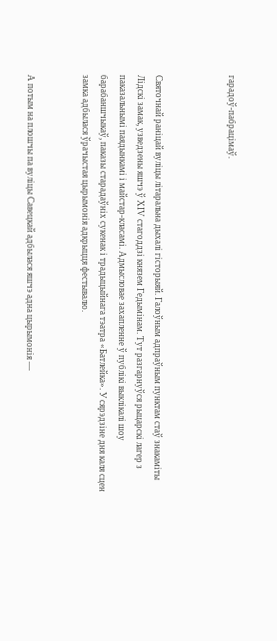гарадоў-пабрацімаў.



Святочнай раніцай вуліцы літаральна дыхалі гісторыяй. Галоўным адпраўным пунктам стаў знакаміты Лідскі замак, узведзены яшчэ ў XІV стагоддзі князем Гедымінам. Тут разгарнуўся рыцарскі лагер з паказальнымі паядынкамі і майстар-класамі. Адмысловае захапленне ў публікі выклікалі шоу барабаншчыкаў, паказы старадаўніх сукенак і традыцыйнага тэатра «Батлейка». У сярэдзіне дня каля сцен замка адбылася ўрачыстая цырымонія адкрыцця фестывалю.


А потым на плошчы па вуліцы Савецкай адбылася яшчэ адна цырымонія —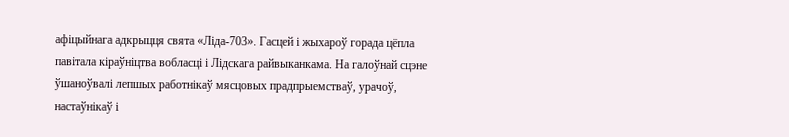афіцыйнага адкрыцця свята «Ліда-703». Гасцей і жыхароў горада цёпла павітала кіраўніцтва вобласці і Лідскага райвыканкама. На галоўнай сцэне ўшаноўвалі лепшых работнікаў мясцовых прадпрыемстваў, урачоў, настаўнікаў і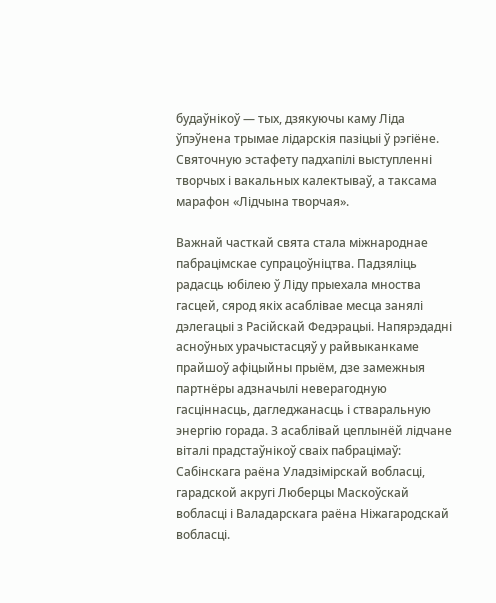будаўнікоў — тых, дзякуючы каму Ліда ўпэўнена трымае лідарскія пазіцыі ў рэгіёне. Святочную эстафету падхапілі выступленні творчых і вакальных калектываў, а таксама марафон «Лідчына творчая».

Важнай часткай свята стала міжнароднае пабрацімскае супрацоўніцтва. Падзяліць радасць юбілею ў Ліду прыехала мноства гасцей, сярод якіх асаблівае месца занялі дэлегацыі з Расійскай Федэрацыі. Напярэдадні асноўных урачыстасцяў у райвыканкаме прайшоў афіцыйны прыём, дзе замежныя партнёры адзначылі неверагодную гасціннасць, дагледжанасць і стваральную энергію горада. З асаблівай цеплынёй лідчане віталі прадстаўнікоў сваіх пабрацімаў: Сабінскага раёна Уладзімірскай вобласці, гарадской акругі Люберцы Маскоўскай вобласці і Валадарскага раёна Ніжагародскай вобласці.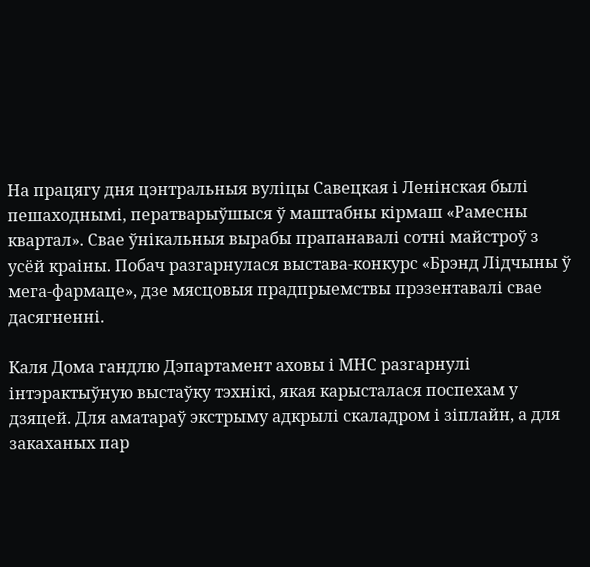На працягу дня цэнтральныя вуліцы Савецкая і Ленінская былі пешаходнымі, ператварыўшыся ў маштабны кірмаш «Рамесны квартал». Свае ўнікальныя вырабы прапанавалі сотні майстроў з усёй краіны. Побач разгарнулася выстава-конкурс «Брэнд Лідчыны ў мега-фармаце», дзе мясцовыя прадпрыемствы прэзентавалі свае дасягненні.

Каля Дома гандлю Дэпартамент аховы і МНС разгарнулі інтэрактыўную выстаўку тэхнікі, якая карысталася поспехам у дзяцей. Для аматараў экстрыму адкрылі скаладром і зіплайн, а для закаханых пар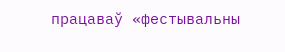працаваў «фестывальны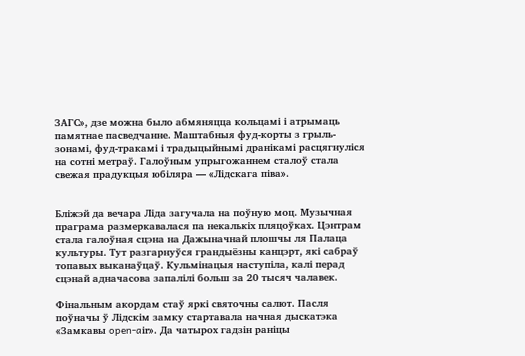ЗАГС», дзе можна было абмяняцца кольцамі і атрымаць памятнае пасведчанне. Маштабныя фуд-корты з грыль-зонамі, фуд-тракамі і традыцыйнымі дранікамі расцягнуліся на сотні метраў. Галоўным упрыгожаннем сталоў стала свежая прадукцыя юбіляра — «Лідскага піва».


Бліжэй да вечара Ліда загучала на поўную моц. Музычная праграма размеркавалася па некалькіх пляцоўках. Цэнтрам стала галоўная сцэна на Дажыначнай плошчы ля Палаца культуры. Тут разгарнуўся грандыёзны канцэрт, які сабраў топавых выканаўцаў. Кульмінацыя наступіла, калі перад сцэнай адначасова запалілі больш за 20 тысяч чалавек.

Фінальным акордам стаў яркі святочны салют. Пасля поўначы ў Лідскім замку стартавала начная дыскатэка «Замкавы open-aіr». Да чатырох гадзін раніцы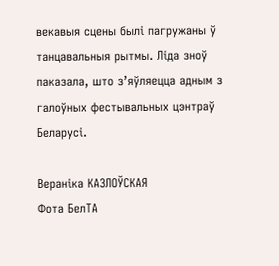векавыя сцены былі пагружаны ў танцавальныя рытмы. Ліда зноў паказала, што з’яўляецца адным з галоўных фестывальных цэнтраў Беларусі.

Вераніка КАЗЛОЎСКАЯ
Фота БелТА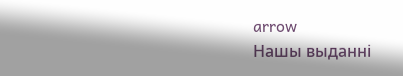arrow
Нашы выданні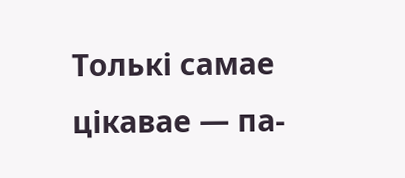Толькі самае цікавае — па-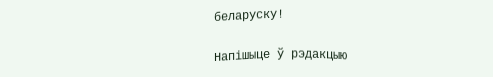беларуску!

Напішыце ў рэдакцыю